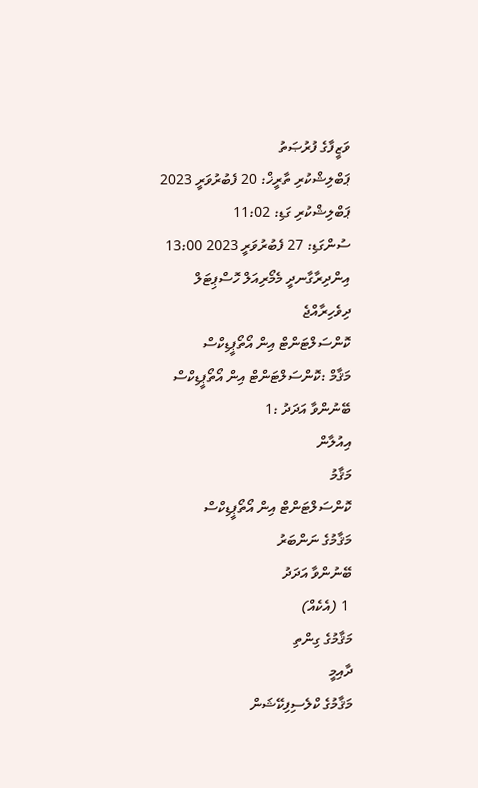ވަޒީފާގެ ފުރުޞަތު
ޕަބްލިޝްކުރި ތާރީޚް: 20 ފެބުރުވަރީ 2023
ޕަބްލިޝްކުރި ގަޑި: 11:02
ސުންގަޑި: 27 ފެބުރުވަރީ 2023 13:00
އިންދިރާގާނދީ މެމޯރިއަލް ހޮސްޕިޓަލް
ދިވެހިރާއްޖެ
ކޮންސަލްޓަންޓް އިން އޯތޯޕީޑިކްސް
މަޤާމް :ކޮންސަލްޓަންޓް އިން އޯތޯޕީޑިކްސް
ބޭނުންވާ އަދަދު :1
އިއުލާން
މަޤާމު
ކޮންސަލްޓަންޓް އިން އޯތޯޕީޑިކްސް
މަޤާމުގެ ނަންބަރު
ބޭނުންވާ އަދަދު
 1 (އެކެއް)
މަޤާމުގެ ގިންތި
ދާއިމީ
މަޤާމުގެ ކްލެސިފިކޭޝަން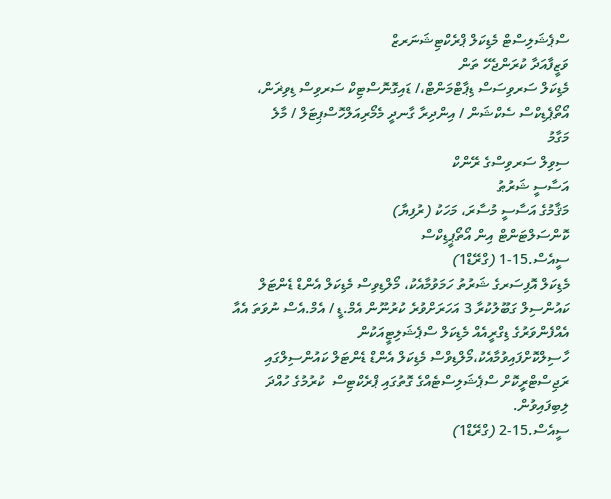ސްޕެޝަލިސްޓް މެޑިކަލް ޕްރެކްޓިޝަނަރޒް
ވަޒީފާއަދާ ކުރަންޖެހޭ ތަން
މެޑިކަލް ސަރވިސަސް ޑިޕާޓްމަންޓް،/ ޑައިގޮނޮސްޓިކް ސަރވިސް ޑިވިޜަން، އޯތޯޕެޑިކްސް ސެކްޝަން / އިންދިރާ ގާނދީ މެމޯރިއަލްހޮސްޕިޓަލް / މާލެ
މަގާމު
ސިވިލް ސަރވިސްގެ ރޭންކް
އަސާސީ ޝަރުޠު
މަޤާމުގެ އަސާސީ މުސާރަ، މަހަކު (ރުފިޔާ)
ކޮންސަލްޓަންޓް އިން އޯތޯޕީޑިކްސް
ސީއެސް.15-1 (ގްރޭޑް1)
މެޑިކަލް އޮފިސަރގެ ޝަރުތު ހަމަވުމާއެކު، މޯލްޑިވިސް މެޑިކަލް އެންޑް ޑެންޓަލް ކައުންސިލް ގަބޫލުކުރާ 3 އަހަރަށްވުރެ ކުރުނޫން އެމް.ޑީ / އެމް.އެސް ނުވަތަ އެއާ އެއްފެންވަރުގެ ޑިގްރީއެއް މެޑިކަލް ސްޕެޝަލިޓީއަކުން ހާސިލްކޮށްފައިވުމާއެކު،މޯލްޑިވްސް މެޑިކަލް އެންޑް ޑެންޓަލް ކައުންސިލްގައި ރަޖިސްޓްރީކޮށް ސްޕެޝަލިސްޓެއްގެ ގޮތުގައި ޕްރެކްޓިސް  ކުރުމުގެ ހުއްދަ ލިބިފައިވުން.
ސީއެސް.15-2 (ގްރޭޑް1)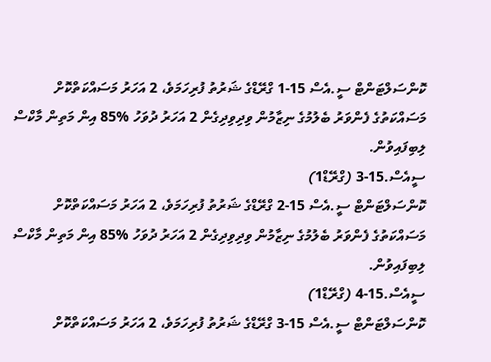ކޮންސަލްޓަންޓް ސީ.އެސް 15-1 ގްރޭޑްގެ ޝަރުތު ފުރިހަމަވެ، 2 އަހަރު މަސައްކަތްކޮށް މަސައްކަތުގެ ފެންވަރު ބެލުމުގެ ނިޒާމުން ވިދިވިދިގެން 2 އަހަރު ދުވަހު %85 އިން މަތިން މާކްސް ލިބިފައިވުން.
ސީއެސް.15-3 (ގްރޭޑް1)
ކޮންސަލްޓަންޓް ސީ.އެސް 15-2 ގްރޭޑްގެ ޝަރުތު ފުރިހަމަވެ، 2 އަހަރު މަސައްކަތްކޮށް މަސައްކަތުގެ ފެންވަރު ބެލުމުގެ ނިޒާމުން ވިދިވިދިގެން 2 އަހަރު ދުވަހު %85 އިން މަތިން މާކްސް ލިބިފައިވުން.
ސީއެސް.15-4 (ގްރޭޑް1)
ކޮންސަލްޓަންޓް ސީ.އެސް 15-3 ގްރޭޑްގެ ޝަރުތު ފުރިހަމަވެ، 2 އަހަރު މަސައްކަތްކޮށް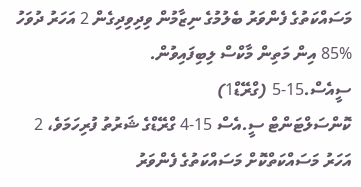މަސައްކަތުގެ ފެންވަރު ބެލުމުގެ ނިޒާމުން ވިދިވިދިގެން 2 އަހަރު ދުވަހު %85 އިން މަތިން މާކްސް ލިބިފައިވުން.
ސީއެސް.15-5 (ގްރޭޑް1)
ކޮންސަލްޓަންޓް ސީ.އެސް 15-4 ގްރޭޑްގެ ޝަރުތު ފުރިހަމަވެ، 2 އަހަރު މަސައްކަތްކޮށް މަސައްކަތުގެ ފެންވަރު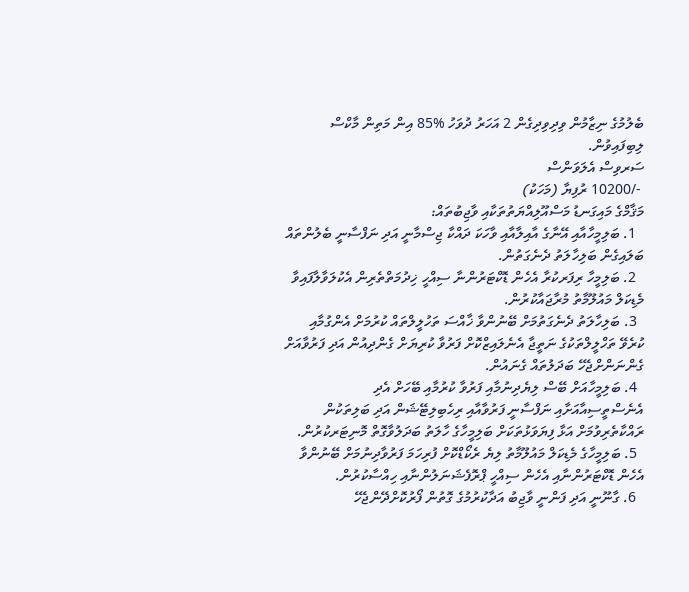ބެލުމުގެ ނިޒާމުން ވިދިވިދިގެން 2 އަހަރު ދުވަހު %85 އިން މަތިން މާކްސް ލިބިފައިވުން.
ސަރވިސް އެލަވަންސް
 -/10200 ރުފިޔާ (މަހަކު)
މަޤާމްގެ މައިގަނޑު މަސްއޫލިއްޔަތުތަކާއި ވާޖިބުތައް:
  1. ބަލިމީހާއާއި އޭނާގެ އާއިލާއާއި ވާހަކަ ދައްކާ ޖިސްމާނީ އަދި ނަފްސާނީ ބެލުންތައް ބަލައިގެން ބަލިހާލަތު ދެނެގަތުން.
  2. ބަލިމީހާ ރިފަރކުރާ އެހެން ޑޮކްޓަރުންނާ ސިއްހީ ޚިދުމަތްތެރިން އެކުލަވާލާފައިވާ މެޑިކަލް މައުލޫމާތު މުރާޖައާކުރުން.
  3. ބަލިހާލަތު ދެނެގަތުމަށް ބޭނުންވާ ޚާއްސަ ތަހުލީލްތައް ކުރުމަށް އެންގުމާއި ކުރެވޭ ތަހްލީލްތަކުގެ ނަތީޖާ އެނެލައިޒްކޮށް ފަރުވާ ކުރިޔަށް ގެންދިއުން އަދި ފަރުވާއަށް ގެންނަންށްޖެހޭ ބަދަލުތައް ގެނައުން.
  4. ބަލިމީހާއަށް ބޭސް ލިޔެދިނުމާއި ފަރުވާ ކުރުމާއި ބޭހަށް އެދި އެނެސްތީސިއާއަށާއި ނަފްސާނީ ފަރުވާއާއި ރިހެބިލިޓޭޝަން އަދި ބަލިތަކުން ރައްކާތެރިވުމަށް އަޅާ ފިޔަވަޅުތަކަށް ބަލިމީހާގެ ހާލަތު ބަދަލުވާގޮތް މޮނިޓަރކުރުން.
  5. ބަލިމީހާގެ މެޑިކަލް މައުލޫމާތު ލިޔެ ރެކޯޑްކޮށް ފުރިހަމަ ފަރުވާދިނުމަށް ބޭނުންވާ އެހެން ޑޮކްޓަރުންނާއި އެހެން ސިއްހީ ޕްރޮފެޝަނަލުންނާއި ހިއްސާކުރުން.
  6. ގާނޫނީ އަދި ފަންނީ ވާޖިބު އަދާކުރުމުގެ ގޮތުން ފޯރުކޮށްދޭންޖެހޭ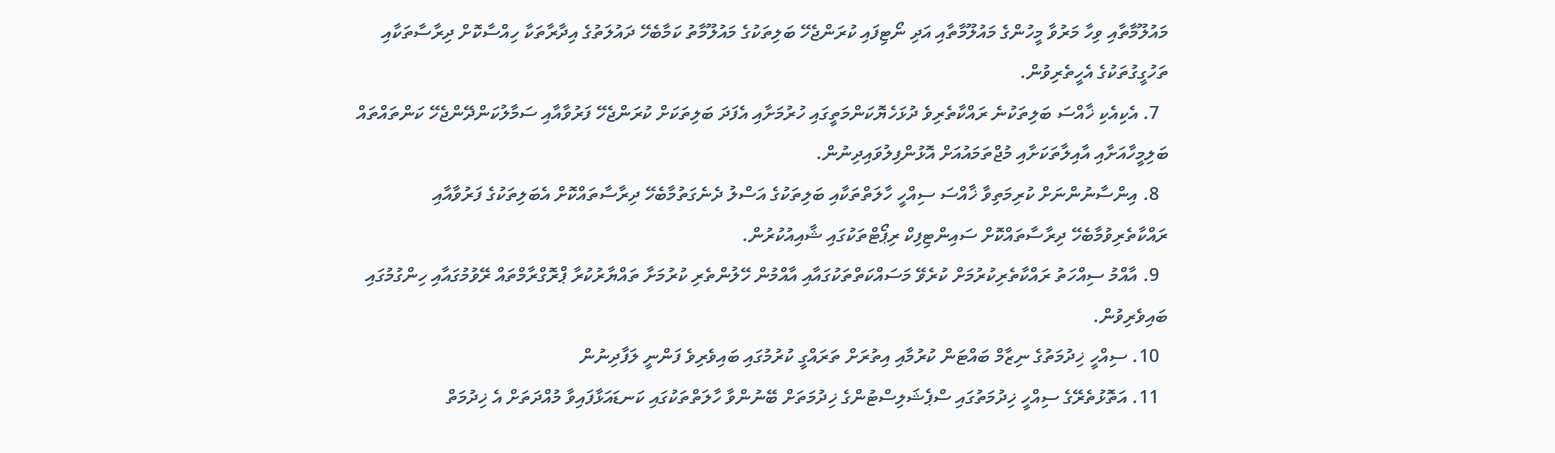މައުލޫމާތާއި ވިހާ މަރުވާ މީހުންގެ މައުލޫމާތާއި އަދި ނޯޓިފައި ކުރަންޖެހޭ ބަލިތަކުގެ މައުލޫމާތު ކަމާބެހޭ ދައުލަތުގެ އިދާރާތަކާ ހިއްސާކޮށް ދިރާސާތަކާއި ތަހުގީގުތަކުގެ އެހީތެރިވުން.
  7. އެކިއެކި ޚާއްސަ ބަލިތަކުނެ ރައްކާތެރިވެ ދުޅަހެޔޮކަންމަތީގައި ހުރުމަށާއި އެފަދަ ބަލިތަކަށް ކުރަންޖެހޭ ފަރުވާއާއި ސަމާލުކަންދޭންޖެހޭ ކަންތައްތައް ބަލިމީހާއަށާއި އާއިލާތަކަށާއި މުޖްތަމައުއަށް އޮޅުންފިލުވައިދިނުން.
  8. އިންސާނުންނަށް ކުރިމަތިވާ ޚާއްސަ ސިއްހީ ހާލަތްތަކާއި ބަލިތަކުގެ އަސްލު ދެނެގަތުމާބެހޭ ދިރާސާތައްކޮށް އެބަލިތަކުގެ ފަރުވާއާއި ރައްކާތެރިވުމާބެހޭ ދިރާސާތައްކޮށް ސައިންޓިފިކް ރިޕޯޓްތަކުގައި ޝާއިއުކުރުން.
  9. އާއްމު ސިއްހަތު ރައްކާތެރިކުރުމަށް ކުރެވޭ މަސައްކަތްތަކުގައާއި އާއްމުން ހޭލުންތެރި ކުރުމަށާ ތައްޔާރުކުރާ ޕްރޮގްރާމްތައް ރޭވުމުގައާއި ހިންގުމުގައި ބައިވެރިވުން.
  10. ސިއްހީ ޚިދުމަތުގެ ނިޒާމް ބައްޓަން ކުރުމާއި އިތުރަށް ތަރައްގީ ކުރުމުގައި ބައިވެރިވެ ފަންނީ ލަފާދިނުން
  11. އަތޮޅުތެރޭގެ ސިއްހީ ޚިދުމަތުގައި ސްޕެޝަލިސްޓުންގެ ޚިދުމަތަށް ބޭނުންވާ ހާލަތްތަކުގައި ކަނޑައަޅާފައިވާ މުއްދަތަށް އެ ޚިދުމަތް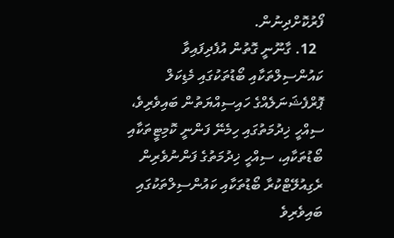ފޯރުކޮށްދިނުން.
  12. ގާނޫނީ ގޮތުން އުފެދިފައިވާ ކައުންސިލްތަކާއި ބޯޑުތަކުގައި މެޑިކަލް ޕޮރްފެޝަނަލެއްގެ ހައިސިއްޔަތުން ބައިވެރިވެ، ސިއްހީ ޚިދުމަތުގައި ހިމެނޭ ފަންނީ ކޮމިޓީތަކާއި ބޯޑުތަކާއި، ސިއްހީ ޚިދުމަތުގެ ފަންނުވެރިން ރެގިއުލޭޓްކުރާ ބޯޑުތަކާއި ކައުންސިލްތަކުގައި ބައިވެރިވެ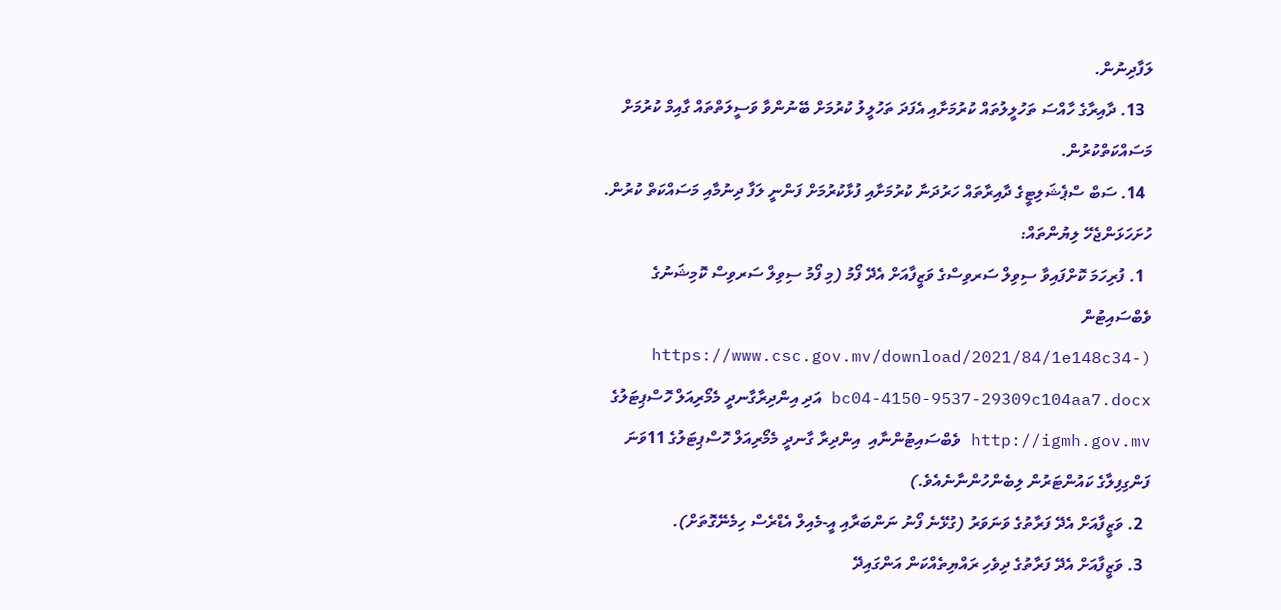ލަފާދިނުން.
  13. ދާއިރާގެ ހާއްސަ ތަހުލީލުތައް ކުރުމަށާއި އެފަދަ ތަހުލީލު ކުރުމަށް ބޭނުންވާ ވަސީލަތްތައް ގާއިމް ކުރުމަށް މަސައްކަތްކުރުން.
  14. ސަބް ސްޕެޝަލިޓީގެ ދާއިރާތައް ހަރުދަނާ ކުރުމަށާއި ފުޅާކުރުމަށް ފަންނީ ލަފާ ދިނުމާއި މަސައްކަތް ކުރުން.
ހުށަހަޅަންޖެހޭ ލިޔުންތައް:
  1. ފުރިހަމަ ކޮށްފައިވާ ސިވިލް ސަރވިސްގެ ވަޒީފާއަށް އެދޭ ފޯމު (މި ފޯމު ސިވިލް ސަރވިސް ކޮމިޝަނުގެ ވެބްސައިޓުން (https://www.csc.gov.mv/download/2021/84/1e148c34-bc04-4150-9537-29309c104aa7.docx އަދި އިންދިރާގާނދީ މެމޯރިއަލް ހޮސްޕިޓަލުގެ http://igmh.gov.mv ވެބްސައިޓުންނާއި  އިންދިރާ ގާނދީ މެމޯރިއަލް ހޮސްޕިޓަލުގެ 11ވަނަ ފަންގިފިލާގެ ކައުންޓަރުން ލިބެންހުންނާނެއެވެ.)
  2. ވަޒީފާއަށް އެދޭ ފަރާތުގެ ވަނަވަރު (ގުޅޭނެ ފޯނު ނަންބަރާއި އީ-މެއިލް އެޑްރެސް ހިމެނޭގޮތަށް).
  3. ވަޒީފާއަށް އެދޭ ފަރާތުގެ ދިވެހި ރައްޔިތެއްކަން އަންގައިދޭ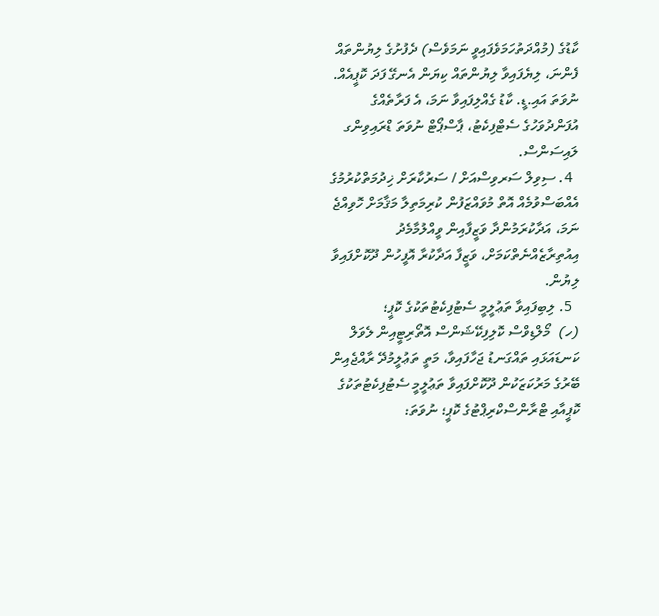ކާޑުގެ (މުއްދަތުހަމަވެފައިވީ ނަމަވެސް) ދެފުށުގެ ލިޔުންތައް ފެންނަ، ލިޔެފައިވާ ލިޔުންތައް ކިޔަން އެނގޭ ފަދަ ކޮޕީއެއް. ނުވަތަ އައި.ޑީ. ކާޑު ގެއްލިފައިވާ ނަމަ، އެ ފަރާތެއްގެ އުފަންދުވަހުގެ ސެޓްފިކެޓު، ޕާސްޕޯޓް ނުވަތަ ޑްރައިވިންގ ލައިސަންސް.
  4. ސިވިލް ސަރވިސްއަށް / ސަރުކާރަށް ޚިދުމަތްކުރުމުގެ އެއްބަސްވުމެއް އޮތް މުވައްޒަފުން ކުރިމަތިލާ މަޤާމަށް ހޮވިއްޖެ ނަމަ، އަދާކުރަމުންދާ ވަޒީފާއިން ވީއްލުމާމެދު އިއުތިރާޒެއްނެތްކަމަށް، ވަޒީފާ އަދާކުރާ އޮފީހުން ދޫކޮށްފައިވާ ލިޔުން.
  5. ލިބިފައިވާ ތަޢުލީމީ ސެޓުފިކެޓުތަކުގެ ކޮޕީ؛
(ހ)  މޯލްޑިވްސް ކޮލިފިކޭޝަންސް އޮތޯރިޓީއިން ލެވަލް ކަނޑައަޅައި ތައްގަނޑު ޖަހާފައިވާ، މަތީ ތަޢުލީމުދޭ ރާއްޖެއިން ބޭރުގެ މަރުކަޒަކުން ދޫކޮށްފައިވާ ތަޢުލީމީ ސެޓުފިކެޓުތަކުގެ ކޮޕީއާއި ޓްރާންސްކްރިޕްޓުގެ ކޮޕީ؛ ނުވަތަ: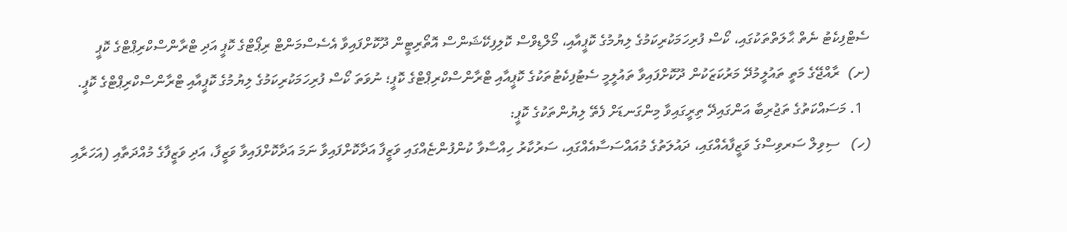ސެޓްފިކެޓު ނެތް ޙާލަތްތަކުގައި، ކޯސް ފުރިހަމަކުރިކަމުގެ ލިޔުމުގެ ކޮޕީއާއި، މޯލްޑިވްސް ކޮލިފިކޭޝަންސް އޮތޯރިޓީން ދޫކޮށްފައިވާ އެސެސްމަންޓް ރިޕޯޓްގެ ކޮޕީ އަދި ޓްރާންސްކްރިޕްޓްގެ ކޮޕީ
(ށ)  ރާއްޖޭގެ މަތީ ތައުލީމުދޭ މަރުކަޒަކުން ދޫކޮށްފައިވާ ތައުލީމީ ސެޓުފިކެޓުތަކުގެ ކޮޕީއާއި ޓްރާންސްކްރިޕްޓްގެ ކޮޕީ؛ ނުވަތަ ކޯސް ފުރިހަމަކުރިކަމުގެ ލިޔުމުގެ ކޮޕީއާއި ޓްރާންސްކްރިޕްޓްގެ ކޮޕީ.
  1. މަސައްކަތުގެ ތަޖުރިބާ އަންގައިދޭ ތިރީގައިވާ މިންގަނޑަށް ފެތޭ ލިޔުންތަކުގެ ކޮޕީ:
(ހ)   ސިވިލް ސަރވިސްގެ ވަޒީފާއެއްގައި، ދައުލަތުގެ މުއައްސަސާއެއްގައި، ސަރުކާރު ހިއްސާވާ ކުންފުންޏެއްގައި ވަޒީފާ އަދާކޮށްފައިވާ ނަމަ އަދާކޮށްފައިވާ ވަޒީފާ، އަދި ވަޒީފާގެ މުއްދަތާއި (އަހަރާއި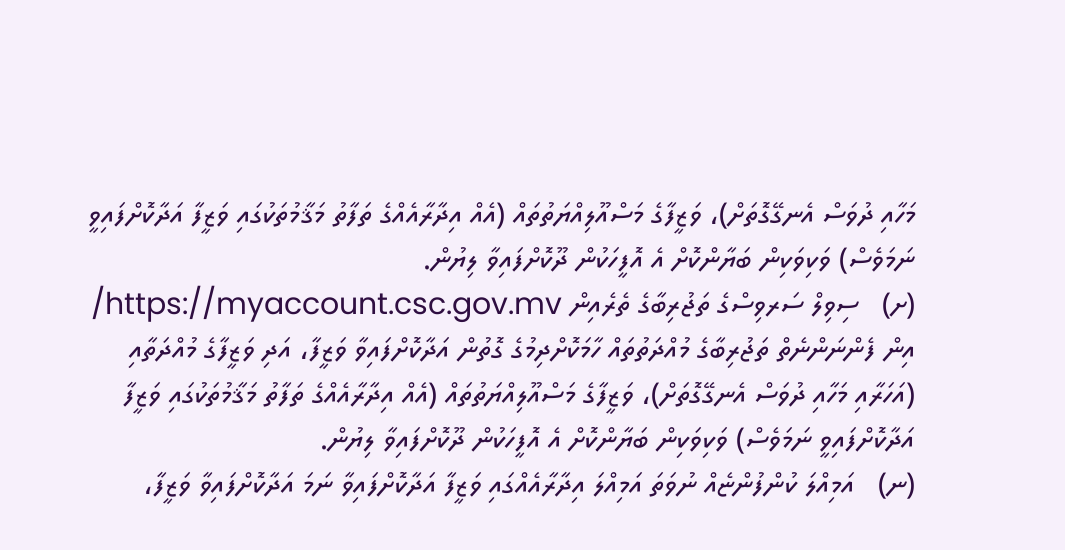މަހާއި ދުވަސް އެނގޭގޮތަށް)، ވަޒީފާގެ މަސްއޫލިއްޔަތުތައް (އެއް އިދާރާއެއްގެ ތަފާތު މަޤާމުތަކުގައި ވަޒީފާ އަދާކޮށްފައިވީ ނަމަވެސް) ވަކިވަކިން ބަޔާންކޮށް އެ އޮފީހަކުން ދޫކޮށްފައިވާ ލިޔުން.
(ށ)   ސިވިލް ސަރވިސްގެ ތަޖުރިބާގެ ތެރެއިން https://myaccount.csc.gov.mv/ އިން ފެންނަންނެތް ތަޖުރިބާގެ މުއްދަތުތައް ހާމަކޮށްދިމުގެ ގޮތުން އަދާކޮށްފައިވާ ވަޒީފާ، އަދި ވަޒީފާގެ މުއްދަތާއި (އަހަރާއި މަހާއި ދުވަސް އެނގޭގޮތަށް)، ވަޒީފާގެ މަސްއޫލިއްޔަތުތައް (އެއް އިދާރާއެއްގެ ތަފާތު މަޤާމުތަކުގައި ވަޒީފާ އަދާކޮށްފައިވީ ނަމަވެސް) ވަކިވަކިން ބަޔާންކޮށް އެ އޮފީހަކުން ދޫކޮށްފައިވާ ލިޔުން.
(ނ)   އަމިއްލަ ކުންފުންޏެއް ނުވަތަ އަމިއްލަ އިދާރާއެއްގައި ވަޒީފާ އަދާކޮށްފައިވާ ނަމަ އަދާކޮށްފައިވާ ވަޒީފާ،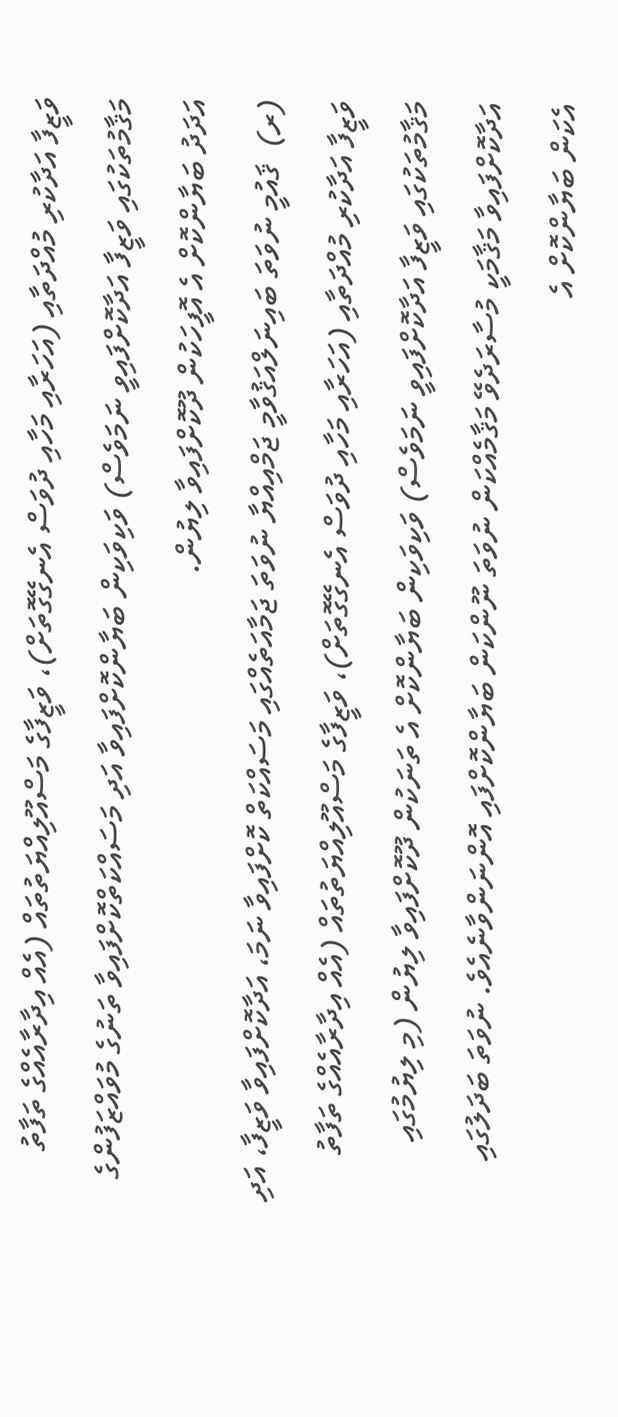ވަޒީފާ އަދާކުރި މުއްދަތާއި (އަހަރާއި މަހާއި ދުވަސް އެނގޭގޮތަށް)، ވަޒީފާގެ މަސްއޫލިއްޔަތުތައް (އެއް އިދާރާއެއްގެ ތަފާތު މަޤާމުތަކުގައި ވަޒީފާ އަދާކޮށްފައިވީ ނަމަވެސް) ވަކިވަކިން ބަޔާންކޮށްފައިވާ އަދި މަސައްކަތްކޮށްފައިވާ ތަނުގެ މުވައްޒަފުންގެ އަދަދު ބަޔާންކޮށް އެ އޮފީހަކުން ދޫކޮށްފައިވާ ލިޔުން.
(ރ)  ޤައުމީ ނުވަތަ ބައިނަލްއަޤުވާމީ ޖަމްއިއްޔާ ނުވަތަ ޖަމާއަތެއްގައި މަސައްކަތް ކޮށްފައިވާ ނަމަ، އަދާކޮށްފައިވާ ވަޒީފާ، އަދި ވަޒީފާ އަދާކުރި މުއްދަތާއި (އަހަރާއި މަހާއި ދުވަސް އެނގޭގޮތަށް)، ވަޒީފާގެ މަސްއޫލިއްޔަތުތައް (އެއް އިދާރާއެއްގެ ތަފާތު މަޤާމުތަކުގައި ވަޒީފާ އަދާކޮށްފައިވީ ނަމަވެސް) ވަކިވަކިން ބަޔާންކޮށް އެ ތަނަކުން ދޫކޮށްފައިވާ ލިޔުން (މި ލިޔުމުގައި އަދާކޮށްފައިވާ މަޤާމަކީ މުސާރަދެވޭ މަޤާމެއްކަން ނުވަތަ ނޫންކަން ބަޔާންކޮށްފައި އޮންނަންވާނެއެވެ. ނުވަތަ ބަދަލުގައި އެކަން ބަޔާންކޮށް އެ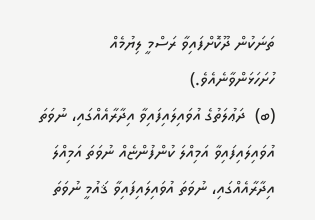ތަނަކުން ދޫކޮށްފައިވާ ރަސްމީ ލިޔުމެއް ހުށަހަޅަންވާނެއެވެ.)
(ބ)  ދަޢުލަތުގެ އުވައިލައިފައިވާ އިދާރާއެއްގައި، ނުވަތަ އުވައިލައިފައިވާ އަމިއްލަ ކުންފުންޏެއް ނުވަތަ އަމިއްލަ އިދާރާއެއްގައި، ނުވަތަ އުވައިލައިފައިވާ ޤައުމީ ނުވަތަ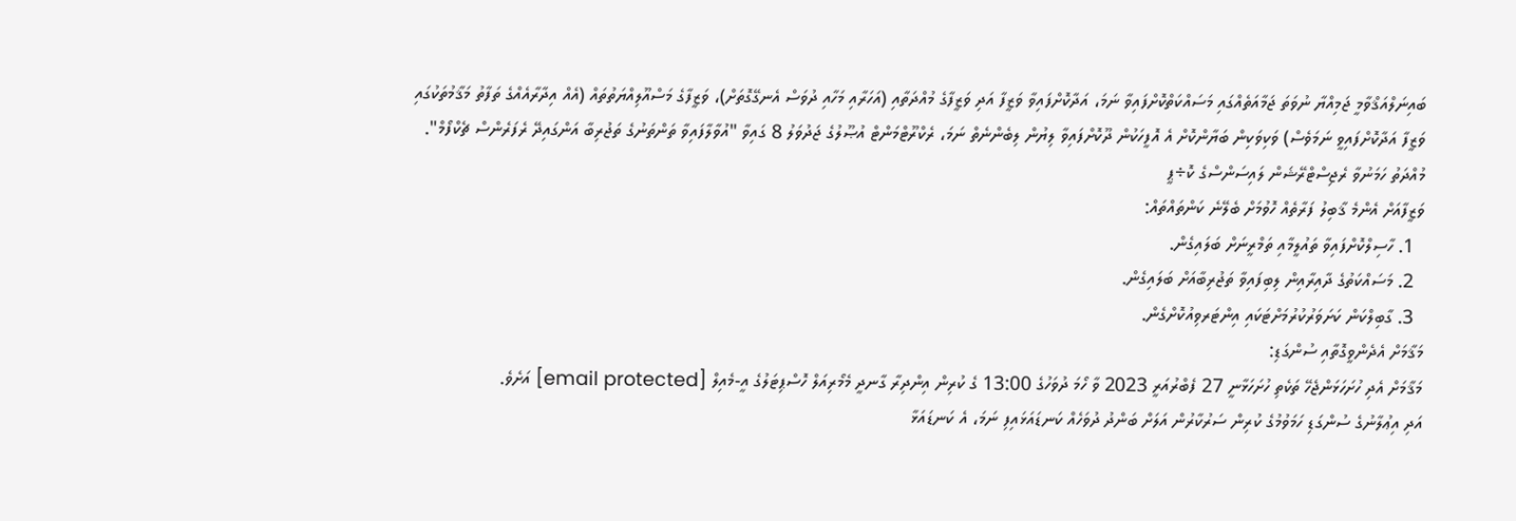ބައިނަލްއަޤްވާމީ ޖަމިއްޔާ ނުވަތަ ޖަމާއަތެއްގައި މަސައްކަތްކޮށްފައިވާ ނަމަ، އަދާކޮށްފައިވާ ވަޒީފާ އަދި ވަޒީފާގެ މުއްދަތާއި (އަހަރާއި މަހާއި ދުވަސް އެނގޭގޮތަށް)، ވަޒީފާގެ މަސްއޫލިއްޔަތުތައް (އެއް އިދާރާއެއްގެ ތަފާތު މަޤާމުތަކުގައި ވަޒީފާ އަދާކޮށްފައިވީ ނަމަވެސް) ވަކިވަކިން ބަޔާންކޮށް އެ އޮފީހަކުން ދޫކޮށްފައިވާ ލިޔުން ލިބެންނެތް ނަމަ، ރެކްރޫޓްމަންޓް އުޞޫލުގެ ޖަދުވަލު 8 ގައިވާ "އުވާލާފައިވާ ތަންތަނުގެ ތަޖުރިބާ އަންގައިދޭ ރެފަރެންސް ޗެކްފޯމް".
މުއްދަތު ހަމަނުވާ ރެޖިސްޓްރޭޝަން ލައިސަންސްގެ ކޮ÷ޕީ
ވަޒީފާއަށް އެންމެ ޤާބިލު ފަރާތެއް ހޮވުމަށް ބެލޭނެ ކަންތައްތައް:
  1. ހާސިލްކޮށްފައިވާ ތައުލީމާއި ތަމްރީނަށް ބަލައިގެން.
  2. މަސައްކަތުގެ ދާއިރާއިން ލިބިފައިވާ ތަޖުރިބާއަށް ބަލައިގެން.
  3. ގާބިލްކަން ކަށަވަރުކުރުމަށްޓަކައި އިންޓަރވިއުކޮށްގެން.
މަޤާމަށް އެދެންވީގޮތާއި ސުންގަޑި:
މަޤާމަށް އެދި ހުށަހަޅަންޖެހޭ ތަކެތި ހުށަހަޅާނީ 27 ފެބްރުއަރީ 2023 ވާ ހޯމަ ދުވަހުގެ 13:00 ގެ ކުރިން އިންދިރާ ގާނދީ މެމޯރިއަލް ހޮސްޕިޓަލުގެ އީ-މެއިލް [email protected] އަށެވެ.
އަދި އިޢުލާނުގެ ސުންގަޑި ހަމަވުމުގެ ކުރިން ސަރުކާރުން އަލަށް ބަންދު ދުވަހެއް ކަނޑައަޅައިފި ނަމަ، އެ ކަނޑައަޅާ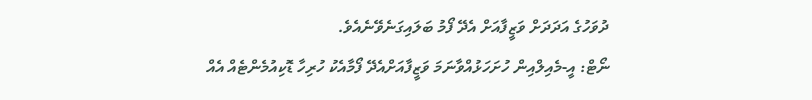ދުވަހުގެ އަދަދަށް ވަޒީފާއަށް އެދޭ ފޯމު ބަލައިގަނެވޭނެއެވެ.
ނޯޓް: އީ-މެއިލްއިން ހުށަހަޅުއްވާނަމަ ވަޒީފާއަށްއެދޭ ފޯމާއެކު ހުރިހާ ޑޮކިއުމެންޓެއް އެއް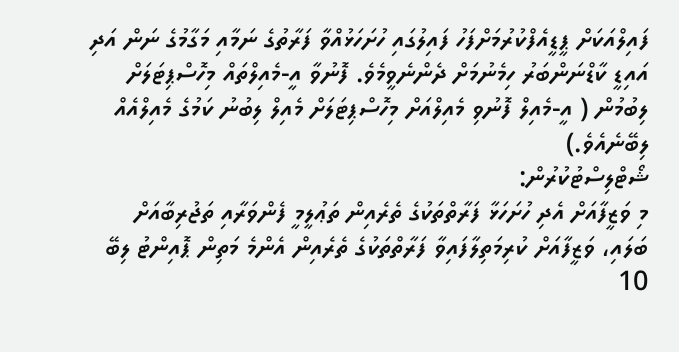ފައިލްއަކަށް ޕީޑީއެފްކުރުމަށްފަހު ފައިލުގައި ހުށަހަޅުއްވާ ފަރާތުގެ ނަމާއި މަގާމުގެ ނަން އަދި އައިޑީ ކާޑްނަންބަރު ހިމެނުމަށް ދެންނެވީމެވެ. ފޮނުވާ އީ-މެއިލްތައް މިހޮސްޕިޓަލަށް ލިބުމުން ( އީ-މެއިލް ފޮނުވި މެއިލްއަށް މިހޮސްޕިޓަލަށް މެއިލް ލިބުނު ކަމުގެ މެއިލްއެއް ލިބޭނެއެވެ.)
ޝޯޓްލިސްޓުކުރުން:
މި ވަޒީފާއަށް އެދި ހުށަހަޅާ ފަރާތްތަކުގެ ތެރެއިން ތަޢުލީމީ ފެންވަރާއި ތަޖުރިބާއަށް ބަލައި، ވަޒީފާއަށް ކުރިމަތިލާފައިވާ ފަރާތްތަކުގެ ތެރެއިން އެންމެ މަތިން ޕޮއިންޓު ލިބޭ 10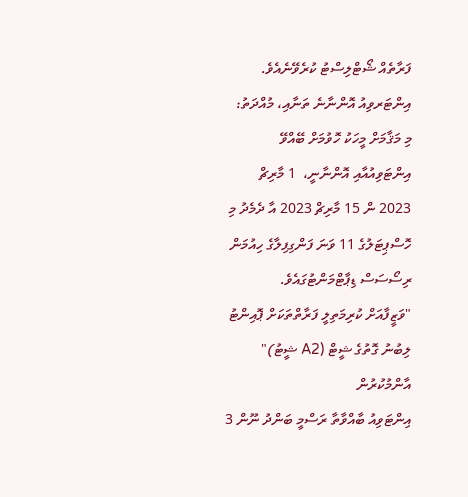ފަރާތެއް ޝޯޓްލިސްޓު ކުރެވޭނެއެވެ.
އިންޓަރވިއު އޮންނާނެ ތަނާއި، މުއްދަތު:
މި މަޤާމަށް މީހަކު ހޮވުމަށް ބޭއްވޭ އިންޓަވިއުއާއި އޮންނާނީ،  1 މާރިޗް 2023 ން 15 މާރިޗް 2023 އާ ދެމެދު މި ހޮސްޕިޓަލުގެ 11 ވަނަ ފަންގިފިލާގެ ހިއުމަން ރިސޯސަސް ޑިޕާޓްމަންޓުގައެވެ.
"ވަޒީފާއަށް ކުރިމަތިލީ ފަރާތްތަކަށް ޕޮއިންޓު ލިބުނު ގޮތުގެ ޝީޓް (A2 ޝީޓު)" އާންމުކުރުން
އިންޓަވިއު ބާއްވާތާ ރަސްމީ ބަންދު ނޫން 3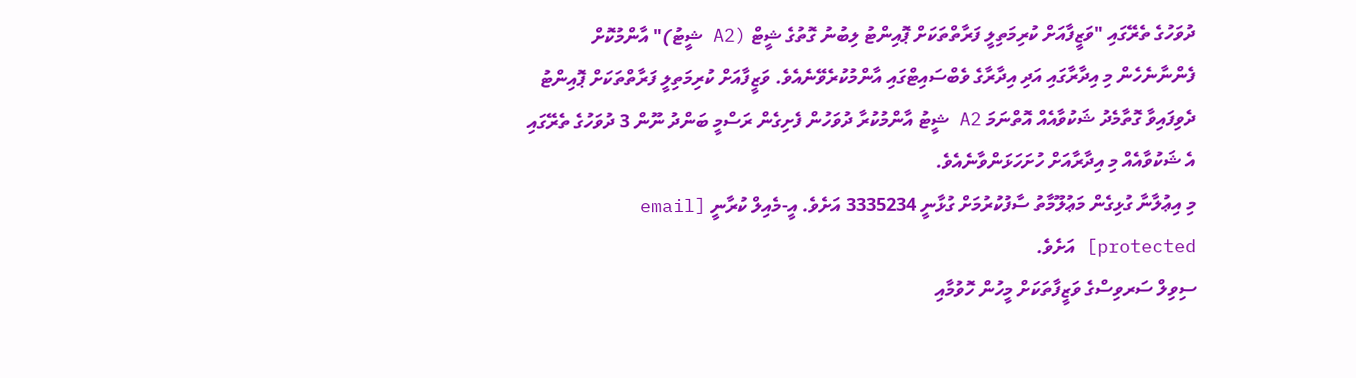ދުވަހުގެ ތެރޭގައި "ވަޒީފާއަށް ކުރިމަތިލީ ފަރާތްތަކަށް ޕޮއިންޓު ލިބުނު ގޮތުގެ ޝީޓް (A2 ޝީޓު)" އާންމުކޮށް ފެންނާނެހެން މި އިދާރާގައި އަދި އިދާރާގެ ވެބްސައިޓްގައި އާންމުކުރެވޭނެއެވެ. ވަޒީފާއަށް ކުރިމަތިލީ ފަރާތްތަކަށް ޕޮއިންޓު ދެވިފައިވާ ގޮތާމެދު ޝަކުވާއެއް އޮތްނަމަ A2 ޝީޓު އާންމުކުރާ ދުވަހުން ފެށިގެން ރަސްމީ ބަންދު ނޫން 3 ދުވަހުގެ ތެރޭގައި އެ ޝަކުވާއެއް މި އިދާރާއަށް ހުށަހަޅަންވާނެއެވެ.
މި އިޢުލާނާ ގުޅިގެން މަޢުލޫމާތު ސާފުކުރުމަށް ގުޅާނީ 3335234 އަށެވެ. އީ-މެއިލް ކުރާނީ [email protected] އަށެވެ.
ސިވިލް ސަރވިސްގެ ވަޒީފާތަކަށް މީހުން ހޮވުމާއި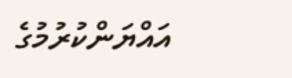އައްޔަންކުރުމުގެ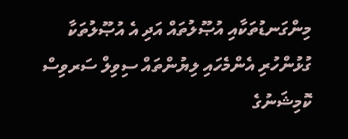މިންގަނޑުތަކާއި އުޞޫލުތައް އަދި އެ އުޞޫލުތަކާ ގުޅުންހުރި އެންމެހައި ލިޔުންތައް ސިވިލް ސަރވިސް ކޮމިޝަނުގެ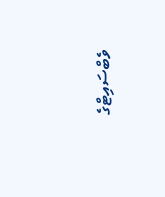ވެބްސައިޓްގެ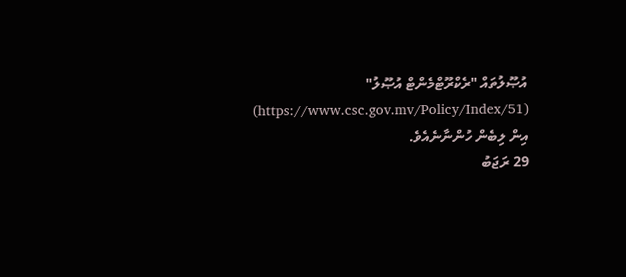އުޞޫލުތައް "ރެކްރޫޓްމެންޓް އުޞޫލު" (https://www.csc.gov.mv/Policy/Index/51) އިން ލިބެން ހުންނާނެއެވެ.
29 ރަޖަބު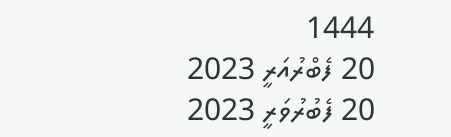1444
20 ފެބްރުއަރީ 2023
20 ފެބުރުވަރީ 2023